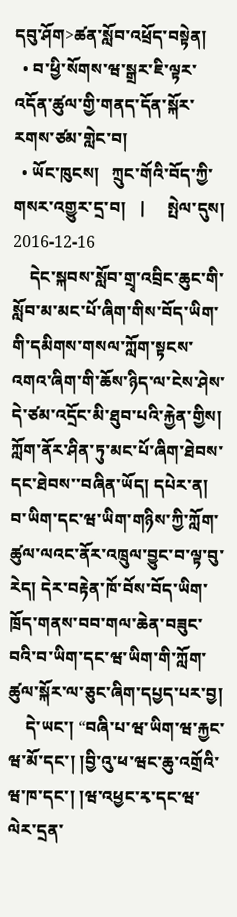དབུ་ཤོག>ཚན་སློབ་འཕྲོད་བསྟེན།
  • བ་ཕྱི་སོགས་ཝ་སྒྲར་ཇི་ལྟར་འདོན་ཚུལ་གྱི་གནད་དོན་སྐོར་རགས་ཙམ་གླེང་བ།
  • ཡོང་ཁུངས།   ཀྲུང་གོའི་བོད་ཀྱི་གསར་འགྱུར་དྲ་བ།   |     སྤེལ་དུས།  2016-12-16
    དེང་སྐབས་སློབ་གྲྭ་འབྲིང་ཆུང་གི་སློབ་མ་མང་པོ་ཞིག་གིས་བོད་ཡིག་གི་དམིགས་གསལ་ཀློག་སྟངས་འགའ་ཞིག་གི་ཆོས་ཉིད་ལ་ངེས་ཤེས་དེ་ཙམ་འདྲོང་མི་ཐུབ་པའི་རྐྱེན་གྱིས། ཀློག་ནོར་ཤིན་ཏུ་མང་པོ་ཞིག་ཐེབས་དང་ཐེབས་་བཞིན་ཡོད། དཔེར་ན། བ་ཡིག་དང་ཝ་ཡིག་གཉིས་ཀྱི་ཀློག་ཚུལ་ལའང་ནོར་འཁྲུལ་བྱུང་བ་ལྟ་བུ་རེད། དེར་བརྟེན་ཁོ་བོས་བོད་ཡིག་ཁྲོད་གནས་བབ་གལ་ཆེན་བཟུང་བའི་བ་ཡིག་དང་ཝ་ཡིག་གི་ཀློག་ཚུལ་སྐོར་ལ་ཅུང་ཞིག་དཔྱད་པར་བྱ།
    དེ་ཡང་། “བཞི་པ་ཝ་ཡིག་ཝ་རྐྱང་ཝ་མོ་དང་། །བྱི་འུ་ཕ་ཝང་ཆུ་འགྲོའི་ཝ་ཁ་དང་། །ཝ་འཕྱང་རྭ་དང་ཝ་ལེར་དྲན་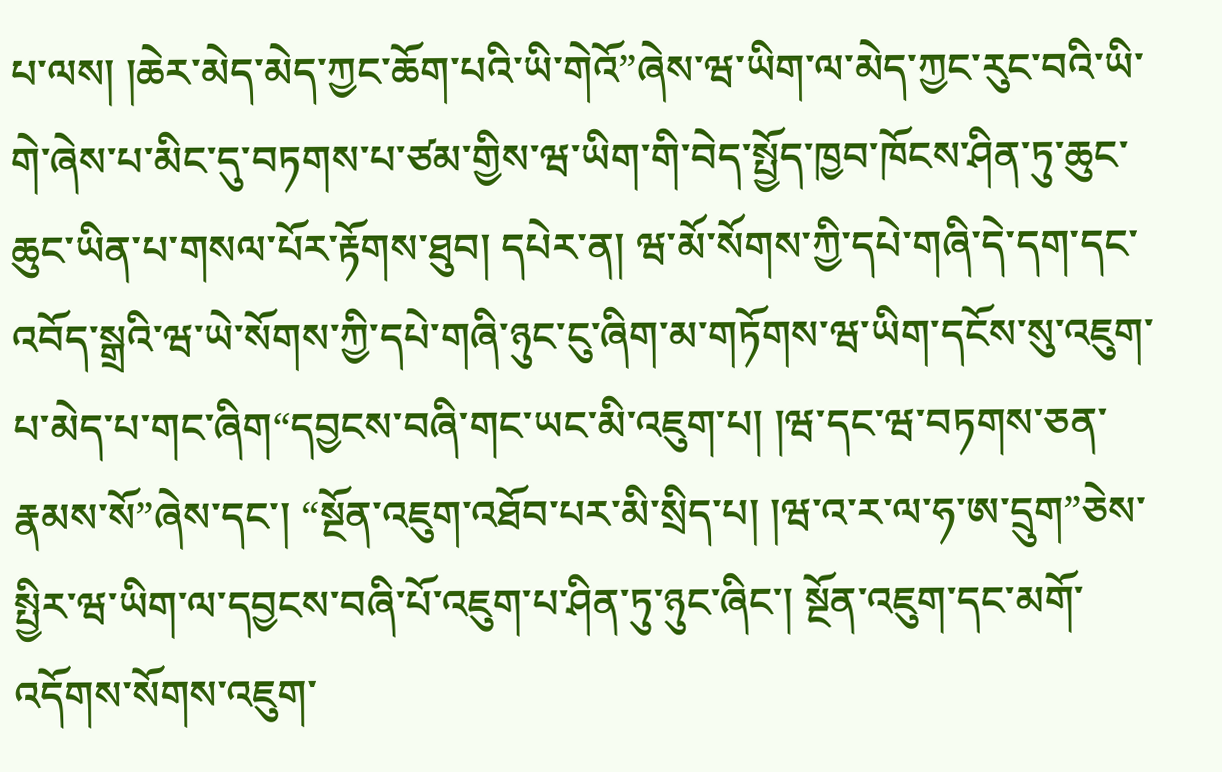པ་ལས། །ཆེར་མེད་མེད་ཀྱང་ཆོག་པའི་ཡི་གེའོ”ཞེས་ཝ་ཡིག་ལ་མེད་ཀྱང་རུང་བའི་ཡི་གེ་ཞེས་པ་མིང་དུ་བཏགས་པ་ཙམ་གྱིས་ཝ་ཡིག་གི་བེད་སྤྱོད་ཁྱབ་ཁོངས་ཤིན་ཏུ་ཆུང་ཆུང་ཡིན་པ་གསལ་པོར་རྟོགས་ཐུབ། དཔེར་ན། ཝ་མོ་སོགས་ཀྱི་དཔེ་གཞི་དེ་དག་དང་འབོད་སྒྲའི་ཝ་ཡེ་སོགས་ཀྱི་དཔེ་གཞི་ཉུང་ངུ་ཞིག་མ་གཏོགས་ཝ་ཡིག་དངོས་སུ་འཇུག་པ་མེད་པ་གང་ཞིག“དབྱངས་བཞི་གང་ཡང་མི་འཇུག་པ། །ཝ་དང་ཝ་བཏགས་ཅན་རྣམས་སོ”ཞེས་དང་། “སྔོན་འཇུག་འཐོབ་པར་མི་སྲིད་པ། །ཝ་འ་ར་ལ་ཧ་ཨ་དྲུག”ཅེས་སྤྱིར་ཝ་ཡིག་ལ་དབྱངས་བཞི་པོ་འཇུག་པ་ཤིན་ཏུ་ཉུང་ཞིང་། སྔོན་འཇུག་དང་མགོ་འདོགས་སོགས་འཇུག་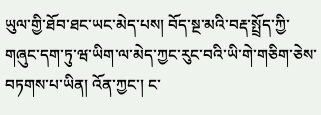ཡུལ་གྱི་ཐོབ་ཐང་ཡང་མེད་པས། བོད་སྔ་མའི་བརྡ་སྤྲོད་ཀྱི་གཞུང་དག་ཏུ་ཝ་ཡིག་ལ་མེད་ཀྱང་རུང་བའི་ཡི་གེ་གཅིག་ཅེས་བཏགས་པ་ཡིན། འོན་ཀྱང་། ང་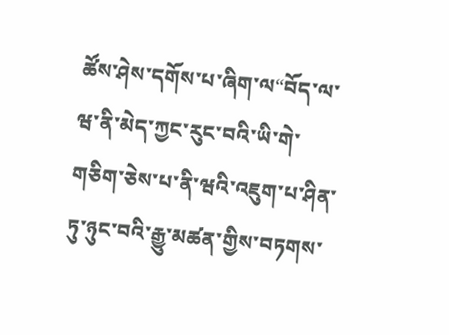ཚོས་ཤེས་དགོས་པ་ཞིག་ལ“བོད་ལ་ཝ་ནི་མེད་ཀྱང་རུང་བའི་ཡི་གེ་གཅིག་ཅེས་པ་ནི་ཝའི་འཇུག་པ་ཤིན་ཏུ་ཉུང་བའི་རྒྱུ་མཚན་གྱིས་བཏགས་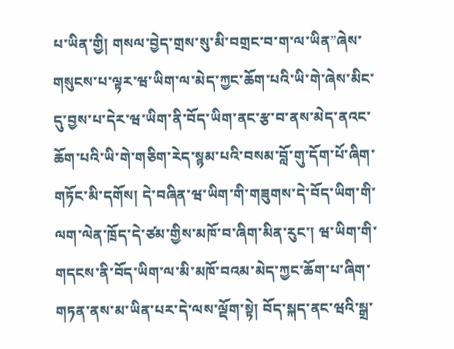པ་ཡིན་གྱི། གསལ་བྱེད་གྲས་སུ་མི་བགྲང་བ་ག་ལ་ཡིན”ཞེས་གསུངས་པ་ལྟར་ཝ་ཡིག་ལ་མེད་ཀྱང་ཆོག་པའི་ཡི་གེ་ཞེས་མིང་དུ་བྱས་པ་དེར་ཝ་ཡིག་ནི་བོད་ཡིག་ནང་རྩ་བ་ནས་མེད་ནའང་ཆོག་པའི་ཡི་གེ་གཅིག་རེད་སྙམ་པའི་བསམ་བློ་གུ་དོག་པོ་ཞིག་གཏོང་མི་དགོས། དེ་བཞིན་ཝ་ཡིག་གི་གཟུགས་དེ་བོད་ཡིག་གི་ལག་ལེན་ཁྲོད་དེ་ཙམ་གྱིས་མཁོ་བ་ཞིག་མིན་རུང་། ཝ་ཡིག་གི་གདངས་ནི་བོད་ཡིག་ལ་མི་མཁོ་བའམ་མེད་ཀྱང་ཆོག་པ་ཞིག་གཏན་ནས་མ་ཡིན་པར་དེ་ལས་ལྡོག་སྟེ། བོད་སྐད་ནང་ཝའི་སྒྲ་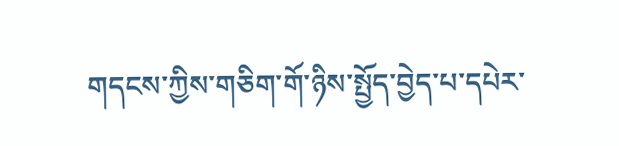གདངས་ཀྱིས་གཅིག་གོ་ཉིས་སྤྱོད་བྱེད་པ་དཔེར་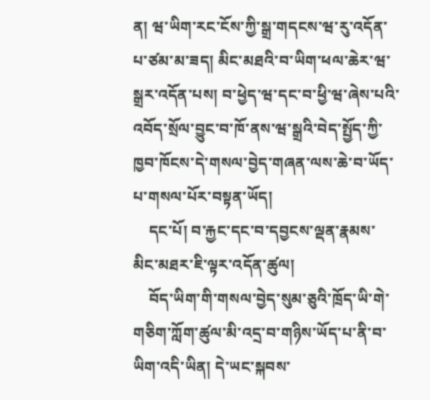ན། ཝ་ཡིག་རང་ངོས་ཀྱི་སྒྲ་གདངས་ཝ་རུ་འདོན་པ་ཙམ་མ་ཟད། མིང་མཐའི་བ་ཡིག་ཕལ་ཆེར་ཝ་སྒྲར་འདོན་པས། བ་ཕྱེད་ཝ་དང་བ་ཕྱི་ཝ་ཞེས་པའི་འབོད་སྲོལ་བྱུང་བ་ཁོ་ནས་ཝ་སྒྲའི་བེད་སྤྱོད་ཀྱི་ཁྱབ་ཁོངས་དེ་གསལ་བྱེད་གཞན་ལས་ཆེ་བ་ཡོད་པ་གསལ་པོར་བསྟན་ཡོད།
    དང་པོ། བ་རྐྱང་དང་བ་དབྱངས་ལྡན་རྣམས་མིང་མཐར་ཇི་ལྟར་འདོན་ཚུལ།
    བོད་ཡིག་གི་གསལ་བྱེད་སུམ་ཅུའི་ཁྲོད་ཡི་གེ་གཅིག་ཀློག་ཚུལ་མི་འདྲ་བ་གཉིས་ཡོད་པ་ནི་བ་ཡིག་འདི་ཡིན། དེ་ཡང་སྐབས་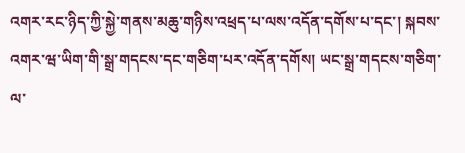འགར་རང་ཉིད་ཀྱི་སྐྱེ་གནས་མཆུ་གཉིས་འཕྲད་པ་ལས་འདོན་དགོས་པ་དང་། སྐབས་འགར་ཝ་ཡིག་གི་སྒྲ་གདངས་དང་གཅིག་པར་འདོན་དགོས། ཡང་སྒྲ་གདངས་གཅིག་ལ་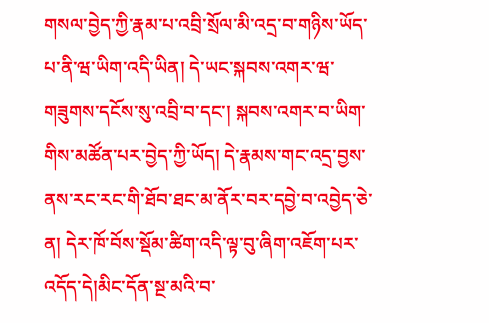གསལ་བྱེད་ཀྱི་རྣམ་པ་འབྲི་སྲོལ་མི་འདྲ་བ་གཉིས་ཡོད་པ་ནི་ཝ་ཡིག་འདི་ཡིན། དེ་ཡང་སྐབས་འགར་ཝ་གཟུགས་དངོས་སུ་འབྲི་བ་དང་། སྐབས་འགར་བ་ཡིག་གིས་མཚོན་པར་བྱེད་ཀྱི་ཡོད། དེ་རྣམས་གང་འདྲ་བྱས་ནས་རང་རང་གི་ཐོབ་ཐང་མ་ནོར་བར་དབྱེ་བ་འབྱེད་ཅེ་ན། དེར་ཁོ་བོས་སྡོམ་ཚིག་འདི་ལྟ་བུ་ཞིག་འཇོག་པར་འདོད་དེ།མིང་དོན་སྔ་མའི་བ་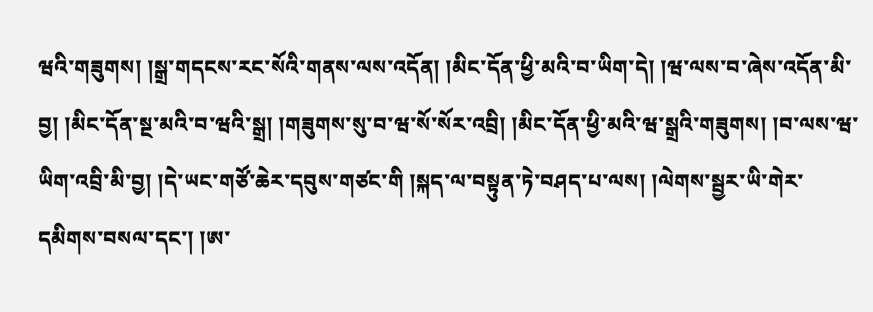ཝའི་གཟུགས། །སྒྲ་གདངས་རང་སོའི་གནས་ལས་འདོན། །མིང་དོན་ཕྱི་མའི་བ་ཡིག་དེ། །ཝ་ལས་བ་ཞེས་འདོན་མི་བྱ། །མིང་དོན་སྔ་མའི་བ་ཝའི་སྒྲ། །གཟུགས་སུ་བ་ཝ་སོ་སོར་འབྲི། །མིང་དོན་ཕྱི་མའི་ཝ་སྒྲའི་གཟུགས། །བ་ལས་ཝ་ཡིག་འབྲི་མི་བྱ། །དེ་ཡང་གཙོ་ཆེར་དབུས་གཙང་གི །སྐད་ལ་བསྟུན་ཏེ་བཤད་པ་ལས། །ལེགས་སྦྱར་ཡི་གེར་དམིགས་བསལ་དང་། །ཨ་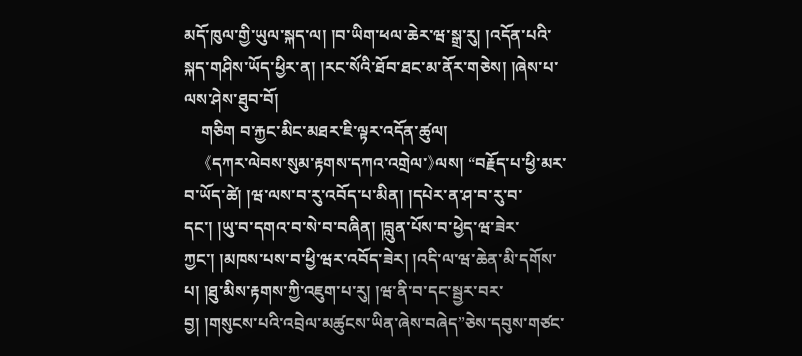མདོ་ཁུལ་གྱི་ཡུལ་སྐད་ལ། །བ་ཡིག་ཕལ་ཆེར་ཝ་སྒྲ་རུ། །འདོན་པའི་སྐད་གཤིས་ཡོད་ཕྱིར་ན། །རང་སོའི་ཐོབ་ཐང་མ་ནོར་གཅེས། །ཞེས་པ་ལས་ཤེས་ཐུབ་བོ།
    གཅིག བ་རྐྱང་མིང་མཐར་ཇི་ལྟར་འདོན་ཚུལ།
    《དཀར་ལེབས་སུམ་རྟགས་དཀའ་འགྲེལ་》ལས། “བརྗོད་པ་ཕྱི་མར་བ་ཡོད་ཚེ། །ཝ་ལས་བ་རུ་འབོད་པ་མིན། །དཔེར་ན་ཤ་བ་རུ་བ་དང་། །ཡུ་བ་དགའ་བ་སེ་བ་བཞིན། །བླུན་པོས་བ་ཕྱེད་ཝ་ཟེར་ཀྱང་། །མཁས་པས་བ་ཕྱི་ཝར་འབོད་ཟེར། །འདི་ལ་ཝ་ཆེན་མི་དགོས་པ། །ཐུ་མིས་རྟགས་ཀྱི་འཇུག་པ་རུ། །ཝ་ནི་བ་དང་སྦྱར་བར་བྱ། །གསུངས་པའི་འབྲེལ་མཚུངས་ཡིན་ཞེས་བཞེད”ཅེས་དབུས་གཙང་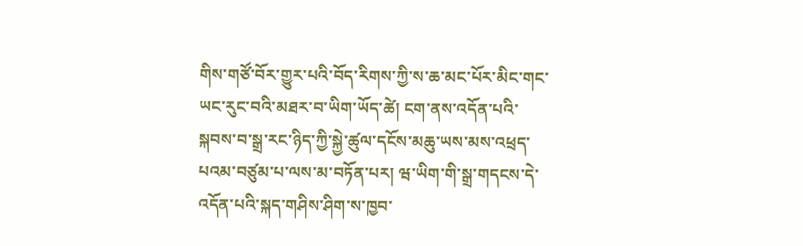གིས་གཙོ་བོར་གྱུར་པའི་བོད་རིགས་ཀྱི་ས་ཆ་མང་པོར་མིང་གང་ཡང་རུང་བའི་མཐར་བ་ཡིག་ཡོད་ཚེ། ངག་ནས་འདོན་པའི་སྐབས་བ་སྒྲ་རང་ཉིད་ཀྱི་སྐྱེ་ཚུལ་དངོས་མཆུ་ཡས་མས་འཕྲད་པའམ་བཙུམ་པ་ལས་མ་བཏོན་པར། ཝ་ཡིག་གི་སྒྲ་གདངས་དེ་འདོན་པའི་སྐད་གཤིས་ཤིག་ས་ཁྱབ་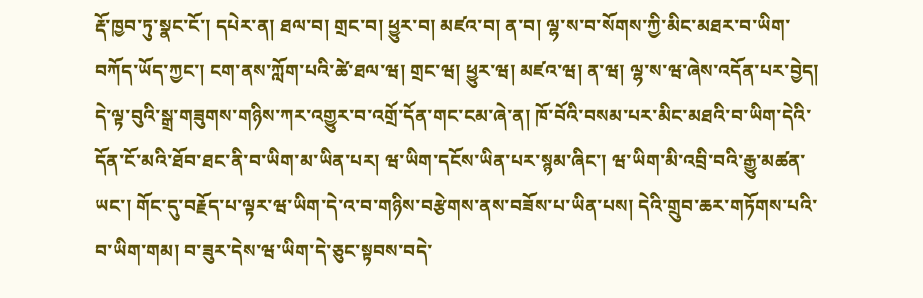རྡོ་ཁྱབ་ཏུ་སྣང་ངོ་། དཔེར་ན། ཐལ་བ། གྲང་བ། ཕྱུར་བ། མཛའ་བ། ན་བ། ལྷ་ས་བ་སོགས་ཀྱི་མིང་མཐར་བ་ཡིག་བཀོད་ཡོད་ཀྱང་། ངག་ནས་ཀློག་པའི་ཚེ་ཐལ་ཝ། གྲང་ཝ། ཕྱུར་ཝ། མཛའ་ཝ། ན་ཝ། ལྷ་ས་ཝ་ཞེས་འདོན་པར་བྱེད། དེ་ལྟ་བུའི་སྒྲ་གཟུགས་གཉིས་ཀར་འགྱུར་བ་འགྲོ་དོན་གང་ངམ་ཞེ་ན། ཁོ་བོའི་བསམ་པར་མིང་མཐའི་བ་ཡིག་དེའི་དོན་ངོ་མའི་ཐོབ་ཐང་ནི་བ་ཡིག་མ་ཡིན་པར། ཝ་ཡིག་དངོས་ཡིན་པར་སྙམ་ཞིང་། ཝ་ཡིག་མི་འབྲི་བའི་རྒྱུ་མཚན་ཡང་། གོང་དུ་བརྗོད་པ་ལྟར་ཝ་ཡིག་དེ་འ་བ་གཉིས་བརྩེགས་ནས་བཟོས་པ་ཡིན་པས། དེའི་གྲུབ་ཆར་གཏོགས་པའི་བ་ཡིག་གམ། བ་ཟུར་དེས་ཝ་ཡིག་དེ་ཅུང་སྟབས་བདེ་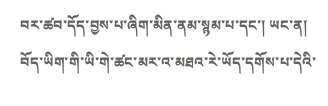བར་ཚབ་དོད་བྱས་པ་ཞིག་མིན་ནམ་སྙམ་པ་དང་། ཡང་ན། བོད་ཡིག་གི་ཡི་གེ་ཚང་མར་འ་མཐའ་རེ་ཡོད་དགོས་པ་དེའི་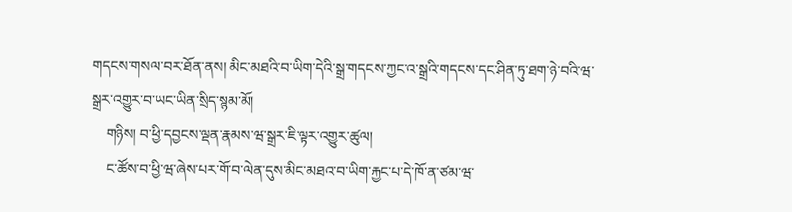གདངས་གསལ་བར་ཐོན་ནས། མིང་མཐའི་བ་ཡིག་དེའི་སྒྲ་གདངས་ཀྱང་འ་སྒྲའི་གདངས་དང་ཤིན་ཏུ་ཐག་ཉེ་བའི་ཝ་སྒྲར་འགྱུར་བ་ཡང་ཡིན་སྲིད་སྙམ་མོ།
    གཉིས། བ་ཕྱི་དབྱངས་ལྡན་རྣམས་ཝ་སྒྲར་ཇི་ལྟར་འགྱུར་ཚུལ།
    ང་ཚོས་བ་ཕྱི་ཝ་ཞེས་པར་གོ་བ་ལེན་དུས་མིང་མཐའ་བ་ཡིག་རྐྱང་པ་དེ་ཁོ་ན་ཙམ་ཝ་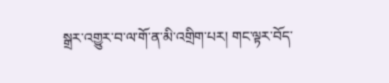སྒྲར་འགྱུར་བ་ལ་གོ་ན་མི་འགྲིག་པར། གང་ལྟར་བོད་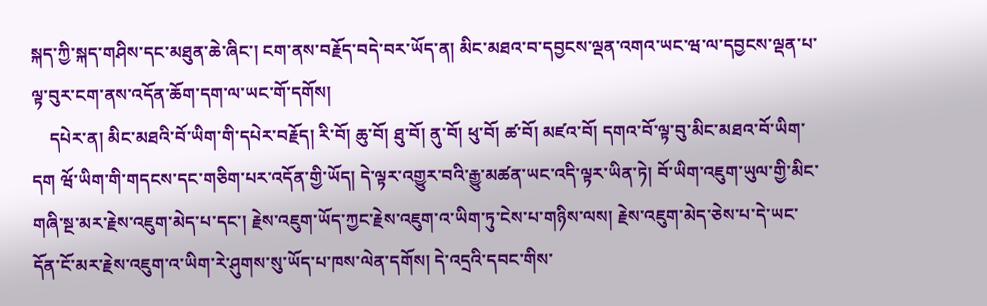སྐད་ཀྱི་སྐད་གཤིས་དང་མཐུན་ཆེ་ཞིང་། ངག་ནས་བརྗོད་བདེ་བར་ཡོད་ན། མིང་མཐའ་བ་དབྱངས་ལྡན་འགའ་ཡང་ཝ་ལ་དབྱངས་ལྡན་པ་ལྟ་བུར་ངག་ནས་འདོན་ཆོག་དག་ལ་ཡང་གོ་དགོས།
    དཔེར་ན། མིང་མཐའི་བོ་ཡིག་གི་དཔེར་བརྗོད། རི་བོ། ཆུ་བོ། ཐུ་བོ། ནུ་བོ། ཕུ་བོ། ཚ་བོ། མཛའ་བོ། དགའ་བོ་ལྟ་བུ་མིང་མཐའ་བོ་ཡིག་དག ཝོ་ཡིག་གི་གདངས་དང་གཅིག་པར་འདོན་གྱི་ཡོད། དེ་ལྟར་འགྱུར་བའི་རྒྱུ་མཚན་ཡང་འདི་ལྟར་ཡིན་ཏེ། བོ་ཡིག་འཇུག་ཡུལ་གྱི་མིང་གཞི་སྔ་མར་རྗེས་འཇུག་མེད་པ་དང་། རྗེས་འཇུག་ཡོད་ཀྱང་རྗེས་འཇུག་འ་ཡིག་ཏུ་ངེས་པ་གཉིས་ལས། རྗེས་འཇུག་མེད་ཅེས་པ་དེ་ཡང་དོན་ངོ་མར་རྗེས་འཇུག་འ་ཡིག་རེ་ཤུགས་སུ་ཡོད་པ་ཁས་ལེན་དགོས། དེ་འདྲའི་དབང་གིས་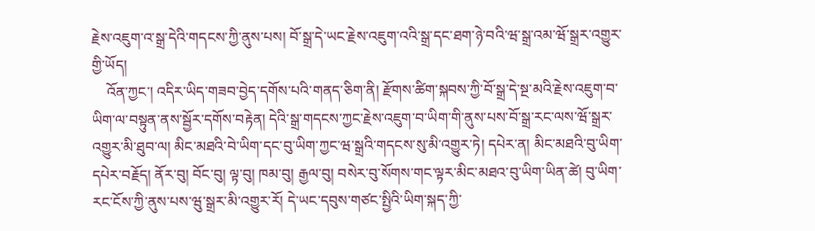རྗེས་འཇུག་འ་སྒྲ་དེའི་གདངས་ཀྱི་ནུས་པས། བོ་སྒྲ་དེ་ཡང་རྗེས་འཇུག་འའི་སྒྲ་དང་ཐག་ཉེ་བའི་ཝ་སྒྲ་འམ་ཝོ་སྒྲར་འགྱུར་གྱི་ཡོད།
    འོན་ཀྱང་། འདིར་ཡིད་གཟབ་བྱེད་དགོས་པའི་གནད་ཅིག་ནི། རྫོགས་ཚིག་སྐབས་ཀྱི་བོ་སྒྲ་དེ་སྔ་མའི་རྗེས་འཇུག་བ་ཡིག་ལ་བསྟུན་ནས་སྦྱོར་དགོས་བརྟེན། དེའི་སྒྲ་གདངས་ཀྱང་རྗེས་འཇུག་བ་ཡིག་གི་ནུས་པས་བོ་སྒྲ་རང་ལས་ཝོ་སྒྲར་འགྱུར་མི་ཐུབ་ལ། མིང་མཐའི་བེ་ཡིག་དང་བུ་ཡིག་ཀྱང་ཝ་སྒྲའི་གདངས་སུ་མི་འགྱུར་ཏེ། དཔེར་ན། མིང་མཐའི་བུ་ཡིག་དཔེར་བརྗོད། ནོར་བུ། བོང་བུ། ལྟ་བུ། ཁམ་བུ། རྒྱལ་བུ། བསེར་བུ་སོགས་གང་ལྟར་མིང་མཐའ་བུ་ཡིག་ཡིན་ཚེ། བུ་ཡིག་རང་ངོས་ཀྱི་ནུས་པས་ཝུ་སྒྲར་མི་འགྱུར་རོ། དེ་ཡང་དབུས་གཙང་སྤྱིའི་ཡིག་སྐད་ཀྱི་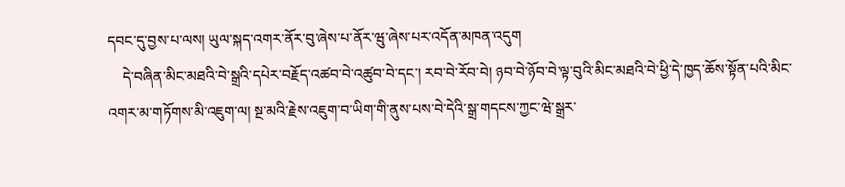དབང་དུ་བྱས་པ་ལས། ཡུལ་སྐད་འགར་ནོར་བུ་ཞེས་པ་ནོར་ཝུ་ཞེས་པར་འདོན་མཁན་འདུག
    དེ་བཞིན་མིང་མཐའི་བེ་སྒྲའི་དཔེར་བརྗོད་འཚབ་བེ་འཚུབ་བེ་དང་། རབ་བེ་རོབ་བེ། ཉབ་བེ་ཉོབ་བེ་ལྟ་བུའི་མིང་མཐའི་བེ་ཕྱི་དེ་ཁྱད་ཆོས་སྟོན་པའི་མིང་འགར་མ་གཏོགས་མི་འཇུག་ལ། སྔ་མའི་རྗེས་འཇུག་བ་ཡིག་གི་ནུས་པས་བེ་དེའི་སྒྲ་གདངས་ཀྱང་ཝེ་སྒྲར་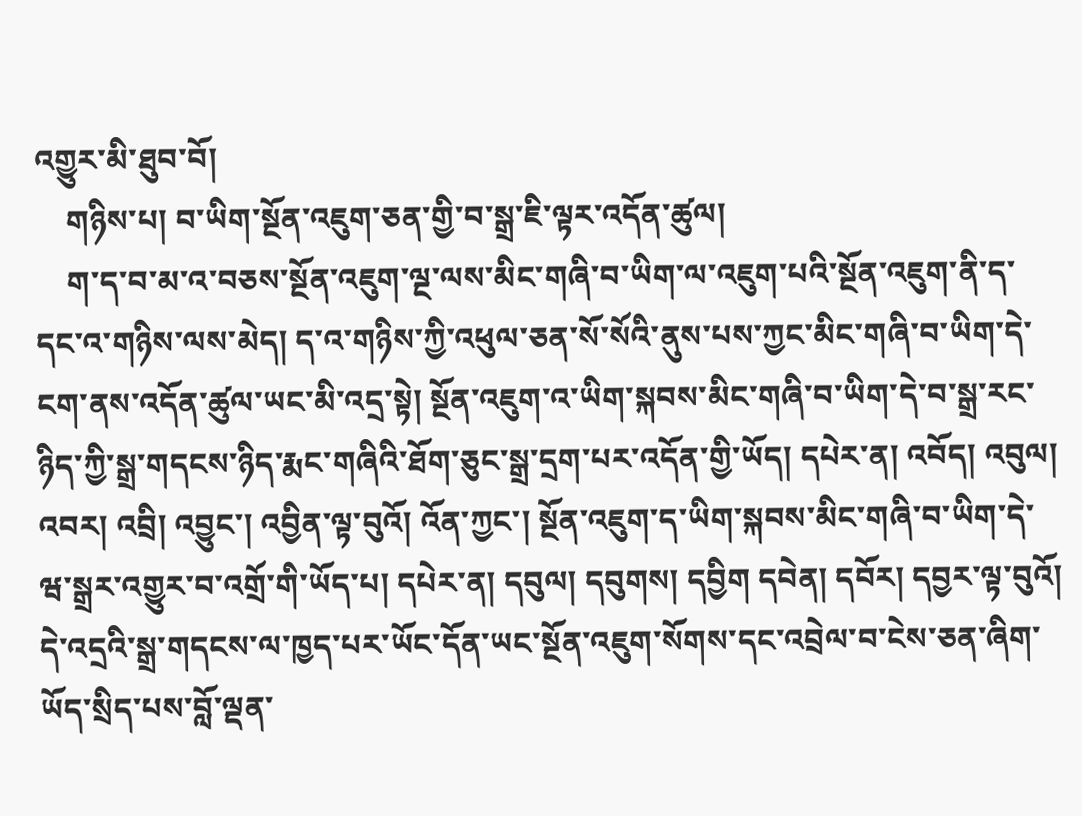འགྱུར་མི་ཐུབ་བོ།
    གཉིས་པ། བ་ཡིག་སྔོན་འཇུག་ཅན་གྱི་བ་སྒྲ་ཇི་ལྟར་འདོན་ཚུལ།
    ག་ད་བ་མ་འ་བཅས་སྔོན་འཇུག་ལྔ་ལས་མིང་གཞི་བ་ཡིག་ལ་འཇུག་པའི་སྔོན་འཇུག་ནི་ད་དང་འ་གཉིས་ལས་མེད། ད་འ་གཉིས་ཀྱི་འཕུལ་ཅན་སོ་སོའི་ནུས་པས་ཀྱང་མིང་གཞི་བ་ཡིག་དེ་ངག་ནས་འདོན་ཚུལ་ཡང་མི་འདྲ་སྟེ། སྔོན་འཇུག་འ་ཡིག་སྐབས་མིང་གཞི་བ་ཡིག་དེ་བ་སྒྲ་རང་ཉིད་ཀྱི་སྒྲ་གདངས་ཉིད་རྨང་གཞིའི་ཐོག་ཅུང་སྒྲ་དྲག་པར་འདོན་གྱི་ཡོད། དཔེར་ན། འབོད། འབུལ། འབར། འབྲི། འབྱུང་། འབྱིན་ལྟ་བུའོ། འོན་ཀྱང་། སྔོན་འཇུག་ད་ཡིག་སྐབས་མིང་གཞི་བ་ཡིག་དེ་ཝ་སྒྲར་འགྱུར་བ་འགྲོ་གི་ཡོད་པ། དཔེར་ན། དབུལ། དབུགས། དབྱིག དབེན། དབོར། དབྱར་ལྟ་བུའོ། དེ་འདྲའི་སྒྲ་གདངས་ལ་ཁྱད་པར་ཡོང་དོན་ཡང་སྔོན་འཇུག་སོགས་དང་འབྲེལ་བ་ངེས་ཅན་ཞིག་ཡོད་སྲིད་པས་བློ་ལྡན་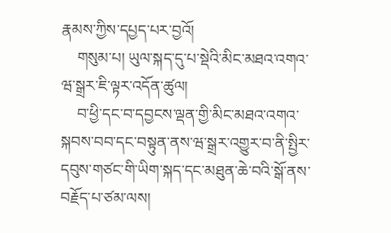རྣམས་ཀྱིས་དཔྱད་པར་བྱའོ།
    གསུམ་པ། ཡུལ་སྐད་དུ་པ་སྡེའི་མིང་མཐའ་འགའ་ཝ་སྒྲར་ཇི་ལྟར་འདོན་ཚུལ།
    བ་ཕྱི་དང་བ་དབྱངས་ལྡན་གྱི་མིང་མཐའ་འགའ་སྐབས་བབ་དང་བསྟུན་ནས་ཝ་སྒྲར་འགྱུར་བ་ནི་སྤྱིར་དབུས་གཙང་གི་ཡིག་སྐད་དང་མཐུན་ཆེ་བའི་སྒོ་ནས་བརྗོད་པ་ཙམ་ལས།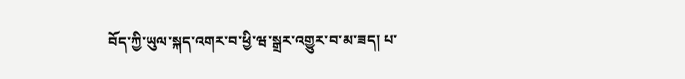བོད་ཀྱི་ཡུལ་སྐད་འགར་བ་ཕྱི་ཝ་སྒྲར་འགྱུར་བ་མ་ཟད། པ་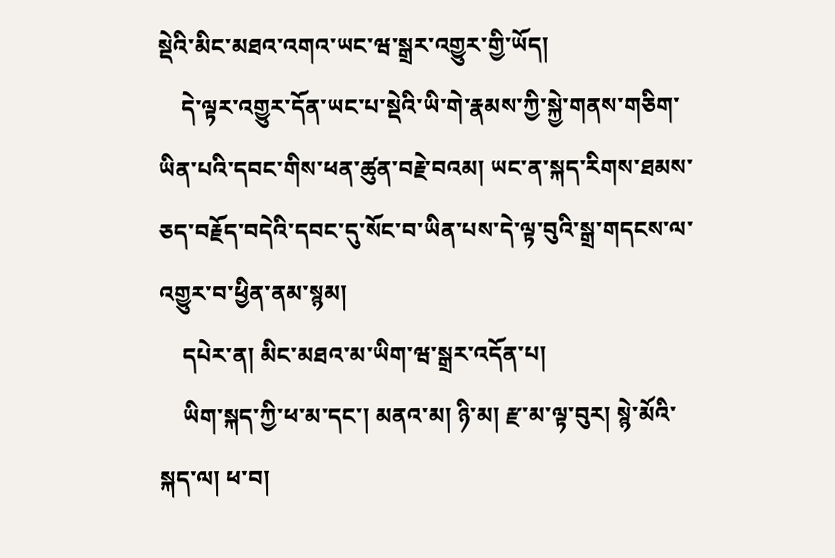སྡེའི་མིང་མཐའ་འགའ་ཡང་ཝ་སྒྲར་འགྱུར་གྱི་ཡོད།
    དེ་ལྟར་འགྱུར་དོན་ཡང་པ་སྡེའི་ཡི་གེ་རྣམས་ཀྱི་སྐྱེ་གནས་གཅིག་ཡིན་པའི་དབང་གིས་ཕན་ཚུན་བརྗེ་བའམ། ཡང་ན་སྐད་རིགས་ཐམས་ཅད་བརྗོད་བདེའི་དབང་དུ་སོང་བ་ཡིན་པས་དེ་ལྟ་བུའི་སྒྲ་གདངས་ལ་འགྱུར་བ་ཕྱིན་ནམ་སྙམ།
    དཔེར་ན། མིང་མཐའ་མ་ཡིག་ཝ་སྒྲར་འདོན་པ།
    ཡིག་སྐད་ཀྱི་ཕ་མ་དང་། མནའ་མ། ཉི་མ། རྫ་མ་ལྟ་བུར། སྙེ་མོའི་སྐད་ལ། ཕ་བ།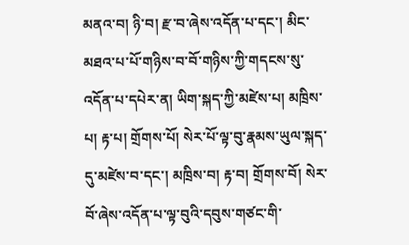མནའ་བ། ཉི་བ། རྫ་བ་ཞེས་འདོན་པ་དང་། མིང་མཐའ་པ་པོ་གཉིས་བ་བོ་གཉིས་ཀྱི་གདངས་སུ་འདོན་པ་དཔེར་ན། ཡིག་སྐད་ཀྱི་མཛེས་པ། མཁྲིས་པ། རྟ་པ། གྲོགས་པོ། སེར་པོ་ལྟ་བུ་རྣམས་ཡུལ་སྐད་དུ་མཛེས་བ་དང་། མཁྲིས་བ། རྟ་བ། གྲོགས་བོ། སེར་བོ་ཞེས་འདོན་པ་ལྟ་བུའི་དབུས་གཙང་གི་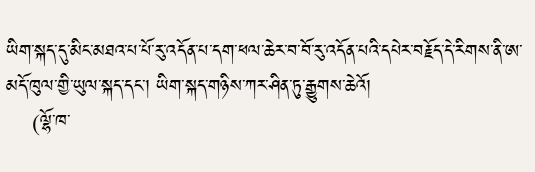ཡིག་སྐད་དུ་མིང་མཐའ་པ་པོ་རུ་འདོན་པ་དག་ཕལ་ཆེར་བ་བོ་རུ་འདོན་པའི་དཔེར་བརྗོད་དེ་རིགས་ནི་ཨ་མདོ་ཁུལ་གྱི་ཡུལ་སྐད་དང་། ཡིག་སྐད་གཉིས་ཀར་ཤིན་ཏུ་རྒྱུགས་ཆེའོ།
    (ལྷོ་ཁ་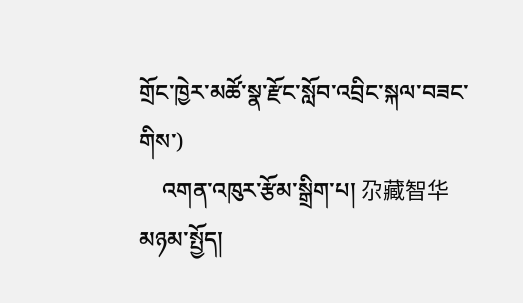གྲོང་ཁྱེར་མཚོ་སྣ་རྫོང་སློབ་འབྲིང་སྐལ་བཟང་གིས་)
    འགན་འཁུར་རྩོམ་སྒྲིག་པ། 尕藏智华
མཉམ་སྤྱོད།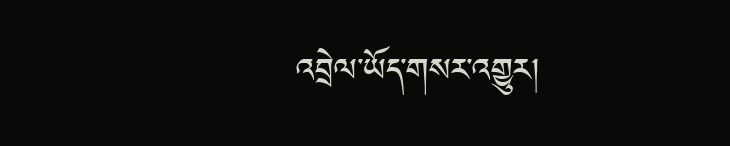འབྲེལ་ཡོད་གསར་འགྱུར།